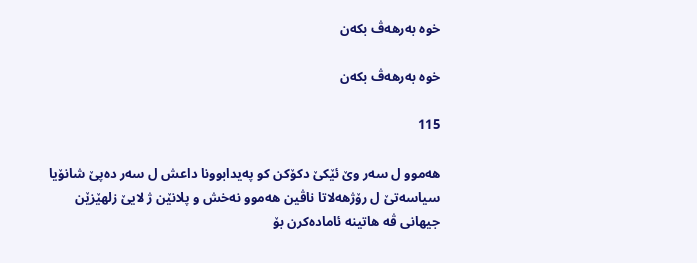خوه‌ به‌رهه‌ڤ بكه‌ن

خوه‌ به‌رهه‌ڤ بكه‌ن

115

هه‌موو ل سه‌ر وێ ئێكێ دكۆكن كو په‌یدابوونا داعش ل سه‌ر ده‌پێ شانۆیا سیاسه‌تێ ل رۆژهه‌لاتا ناڤین هه‌موو نه‌خش و پلانێن ژ لایێ زلهێزێن جیهانی ڤه‌ هاتینه‌ ئاماده‌كرن بۆ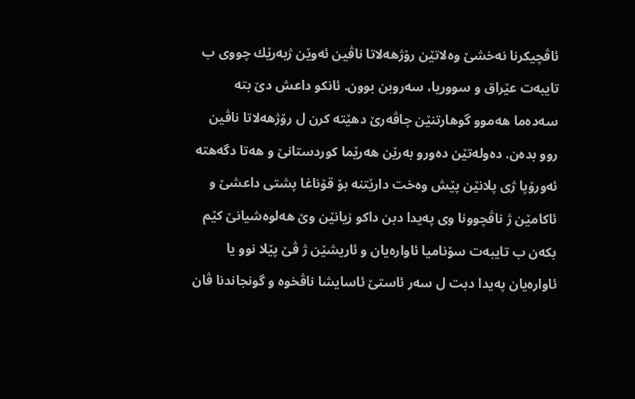ئاڤچیكرنا نه‌خشێ وه‌لاتێن رۆژهه‌لاتا ناڤین ئه‌وێن ژبه‌رێك چووی ب تایبه‌ت عێراق و سووریا، سه‌روبن بوون. ئانكو داعش دێ بته‌ سه‌ده‌ما هه‌موو گوهارتنێن چاڤه‌رێ دهێته‌ كرن ل رۆژهه‌لاتا ناڤین روو بده‌ن. ده‌وله‌تێن ده‌ورو به‌رێن هه‌رێما كوردستانێ و هه‌تا دگه‌هته‌ ئه‌ورۆپا ژی پلانێن پێش وه‌خت دارێتنه‌ بۆ قۆناغا پشتی داعشێ و ئاكامێن ژ ناڤچوونا وی په‌یدا دبن داكو زیانێن وێ هه‌لوه‌شیانێ كێم بكه‌ن ب تایبه‌ت سۆنامیا ئاواره‌یان و ئاریشێن ژ ڤێ پێلا نوو یا ئاواره‌یان په‌یدا دبت ل سه‌ر ئاستێ ئاسایشا ناڤخوه‌ و گونجاندنا ڤان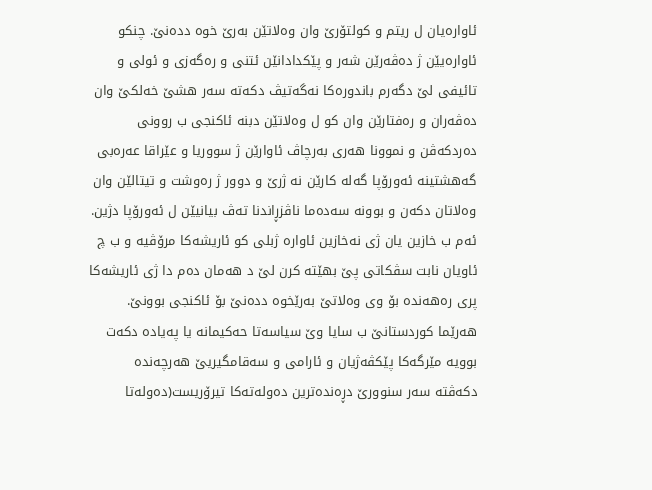ئاواره‌یان ل ریتم و كولتۆرێ وان وه‌لاتێن به‌رێ خوه‌ دده‌نێ. چنكو ئاواره‌یێن ژ ده‌ڤه‌رێن شه‌ر و پێكدادانێن ئتنی و ره‌گه‌زی و ئولی و تائیفی لێ دگه‌رم باندوره‌كا نه‌گه‌تیڤ دكه‌ته‌ سه‌ر هشێ خه‌لكێ وان ده‌ڤه‌ران و ره‌فتارێن وان كو ل وه‌لاتێن دبنه‌ ئاكنجی ب روونی ده‌ردكه‌ڤن و نموونا هه‌ری به‌رچاڤ ئاوارێن ژ سووریا و عێراقا عه‌ره‌بی گه‌هشتینه‌ ئه‌ورۆپا گه‌له‌ كارێن نه‌ ژرێ و دوور ژ ره‌وشت و تیتالێن وان وه‌لاتان دكه‌ن و بوونه‌ سه‌ده‌ما ناڤزڕاندنا ته‌ڤ بیانیێن ل ئه‌ورۆپا دژین. ئه‌م ب خازین یان ژی نه‌خازین ئاواره‌ ژبلی كو ئاریشه‌كا مرۆڤیه‌ و ب چ ئاویان نابت سڤكاتی پێ بهێته‌ كرن لێ د هه‌مان ده‌م دا ژی ئاریشه‌كا پری ره‌هه‌نده‌ بۆ وی وه‌لاتێ به‌رێخوه‌ دده‌نێ بۆ ئاكنجی بوونێ. هه‌رێما كوردستانێ ب سایا وێ سیاسه‌تا حه‌كیمانه‌ یا په‌یاده‌ دكه‌ت بوویه‌ مێرگه‌كا پێكڤه‌ژیان و ئارامی و سه‌قامگیریێ هه‌رچه‌نده‌ دكه‌ڤته‌ سه‌ر سنوورێ دڕه‌نده‌ترین ده‌وله‌ته‌كا تیرۆریست(ده‌وله‌تا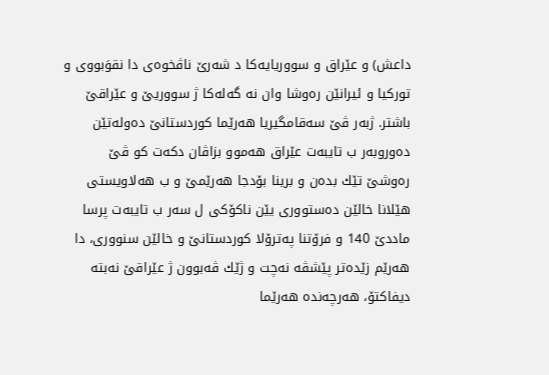داعش) و عێراق و سووریایه‌كا د شه‌رێ ناڤخوه‌ی دا نقوَبووی و توركیا و ئیرانێن ره‌وشا وان نه‌ گه‌له‌كا ژ سووریێ و عێراقێ باشتر. ژبه‌ر ڤێ سه‌قامگیریا هه‌رێما كوردستانێ ده‌وله‌تێن ده‌وروبه‌ر ب تایبه‌ت عێراق هه‌موو بزاڤان دكه‌ت كو ڤێ ره‌وشێ تێك بده‌ن و برینا بۆدجا هه‌رێمێ و ب هه‌لاویستی هێلانا خالێن ده‌ستووری یێن ناكۆكی ل سه‌ر ب تایبه‌ت پرسا ماددێ 140 و فرۆتنا په‌ترۆلا كوردستانێ و خالێن سنووری، دا هه‌رێم زێده‌تر پێشڤه‌ نه‌چت و ژێك ڤه‌بوون ژ عێراقێ نه‌بته‌ دیفاكتۆ، هه‌رچه‌نده‌ هه‌رێما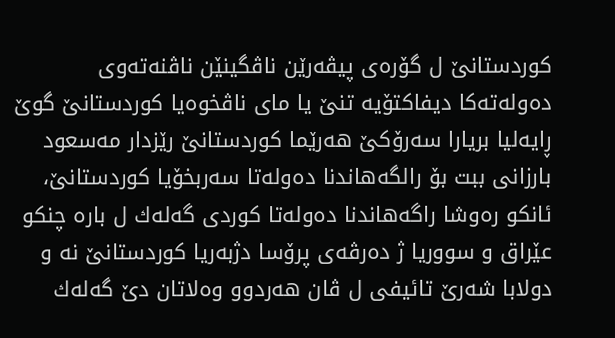كوردستانێ ل گۆره‌ی پیڤه‌رێن ناڤگینێن ناڤنه‌ته‌وی ده‌وله‌ته‌كا دیفاكتۆیه‌ تنێ یا مای ناڤخوه‌یا كوردستانێ گوێ ڕایه‌لیا بریارا سه‌رۆكێ هه‌رێما كوردستانێ رێزدار مه‌سعود بارزانی ببت بۆ رالگه‌هاندنا ده‌وله‌تا سه‌ربخۆیا كوردستانێ، ئانكو ره‌وشا راگه‌هاندنا ده‌وله‌تا كوردی گه‌له‌ك ل باره‌ چنكو عێراق و سووریا ژ ده‌رڤه‌ی پرۆسا دژبه‌ریا كوردستانێ نه‌ و دولابا شه‌رێ تائیفی ل ڤان هه‌ردوو وه‌لاتان دێ گه‌له‌ك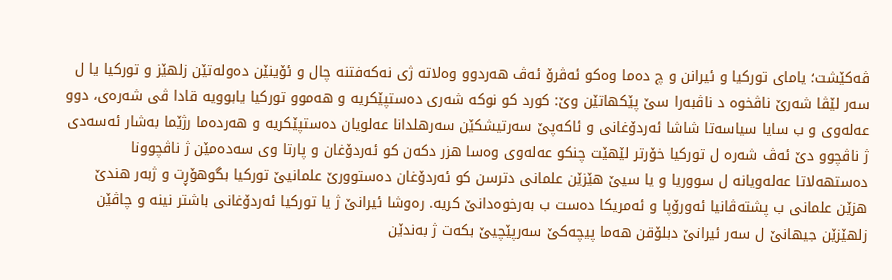ڤه‌كێشت؛ یامای توركیا و ئیرانن و چ ده‌ما وه‌كو ئه‌ڤرۆ ئه‌ڤ هه‌ردوو وه‌لاته‌ ژی نه‌كه‌فتنه‌ چال و ئۆینێن ده‌وله‌تێن زلهێز و توركیا یا ل سه‌ر لێڤا شه‌رێ ناڤخوه‌ د ناڤبه‌را سێ پێكهاتێن وێ: كورد كو نوكه‌ شه‌ری ده‌ستپێكریه‌ و هه‌موو توركیا یابوویه‌ قادا ڤی شه‌ره‌ی، دوو عه‌له‌وی و ب سایا سیاسه‌تا شاشا ئه‌ردۆغانی و ئاكه‌پێ سه‌رتیشكێن سه‌رهلدانا عه‌لویان ده‌ستپێكریه‌ و هه‌رده‌ما رژێما به‌شار ئه‌سه‌دی ژ ناڤچوو دێ ئه‌ڤ شه‌ره‌ ل توركیا خۆرتر لێهێت چنكو عه‌له‌وی وه‌سا هزر دكه‌ن كو ئه‌ردۆغان و پارتا وی سه‌ده‌مێن ژ ناڤچوونا ده‌ستهه‌لاتا عه‌له‌ویانه‌ ل سووریا و یا سیێ هێزێن علمانی دترسن كو ئه‌ردۆغان ده‌ستوورێ علمانیێ توركیا بگوهۆڕت و ژبه‌ر هندێ هزێن علمانی ب پشته‌ڤانیا ئه‌ورۆپا و ئه‌مریكا ده‌ست ب به‌رخوه‌دانێ كریه‌. ره‌وشا ئیرانێ ژ یا توركیا ئه‌ردۆغانی باشتر نینه‌ و چاڤێن زلهێزێن جیهانێ ل سه‌ر ئیرانێ دبلۆقن هه‌ما پیچه‌كێ سه‌رپێچیێ بكه‌ت ژ به‌ندێن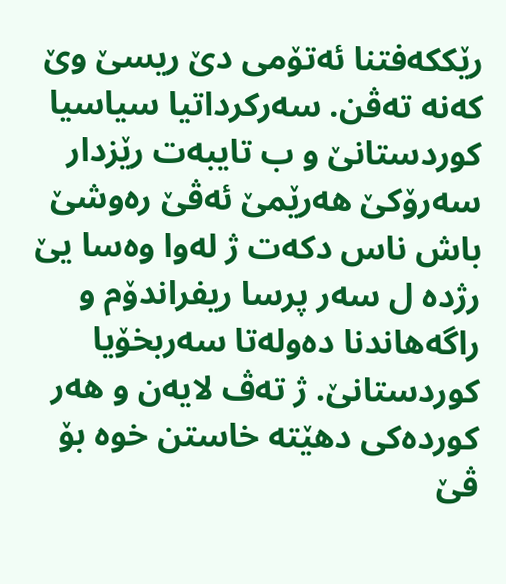رێككه‌فتنا ئه‌تۆمی دێ ریسێ وێ كه‌نه‌ ته‌ڤن. سه‌ركرداتیا سیاسیا كوردستانێ و ب تایبه‌ت رێزدار سه‌رۆكێ هه‌رێمێ ئه‌ڤێ ره‌وشێ باش ناس دكه‌ت ژ له‌وا وه‌سا یێ رژده‌ ل سه‌ر پرسا ریفراندۆم و راگه‌هاندنا ده‌وله‌تا سه‌ربخۆیا كوردستانێ. ژ ته‌ڤ لایه‌ن و هه‌ر كورده‌كی دهێته‌ خاستن خوه‌ بۆ ڤێ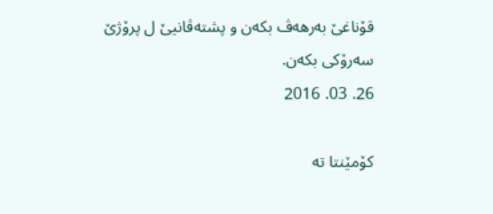قۆناغێ به‌رهه‌ڤ بكه‌ن و پشته‌ڤانیێ ل پرۆژێ سه‌رۆكی بكه‌ن.
26. 03. 2016

کۆمێنتا تە